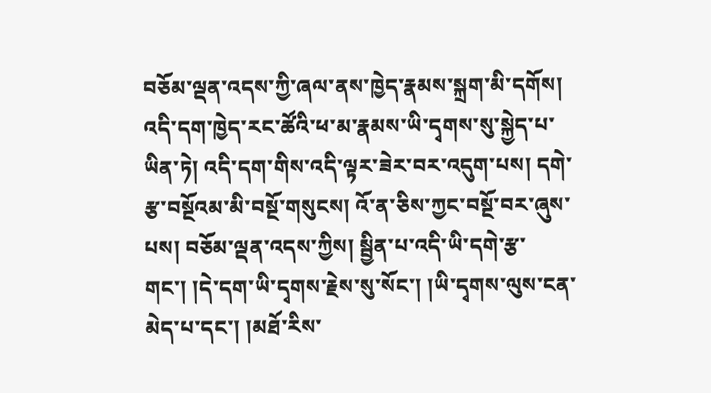བཅོམ་ལྡན་འདས་ཀྱི་ཞལ་ནས་ཁྱེད་རྣམས་སྐྲག་མི་དགོས། འདི་དག་ཁྱེད་རང་ཚོའི་ཕ་མ་རྣམས་ཡི་དྭགས་སུ་སྐྱེད་པ་ཡིན་ཏེ། འདི་དག་གིས་འདི་ལྟར་ཟེར་བར་འདུག་པས། དགེ་རྩ་བསྔོའམ་མི་བསྔོ་གསུངས། འོ་ན་ཅིས་ཀྱང་བསྔོ་བར་ཞུས་པས། བཅོམ་ལྡན་འདས་ཀྱིས། སྦྱིན་པ་འདི་ཡི་དགེ་རྩ་གང་། །དེ་དག་ཡི་དྭགས་རྗེས་སུ་སོང་། །ཡི་དྭགས་ལུས་ངན་མེད་པ་དང་། །མཐོ་རིས་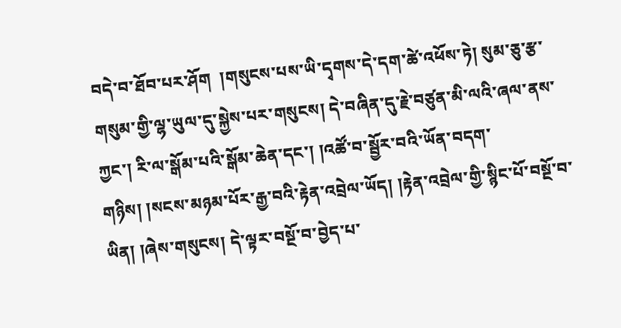བདེ་བ་ཐོབ་པར་ཤོག  །གསུངས་པས་ཡི་དྭགས་དེ་དག་ཚེ་འཕོས་ཏེ། སུམ་ཅུ་རྩ་གསུམ་གྱི་ལྷ་ཡུལ་དུ་སྐྱེས་པར་གསུངས། དེ་བཞིན་དུ་རྗེ་བཙུན་མི་ལའི་ཞལ་ནས་ཀྱང་། རི་ལ་སྒོམ་པའི་སྒོམ་ཆེན་དང་། །འཚོ་བ་སྦྱོར་བའི་ཡོན་བདག་གཉིས། །སངས་མཉམ་པོར་རྒྱ་བའི་རྟེན་འབྲེལ་ཡོད། །རྟེན་འབྲེལ་གྱི་སྙིང་པོ་བསྔོ་བ་ཡིན། །ཞེས་གསུངས། དེ་ལྟར་བསྔོ་བ་བྱེད་པ་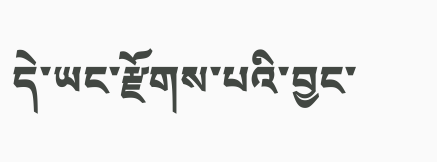དེ་ཡང་རྫོགས་པའི་བྱང་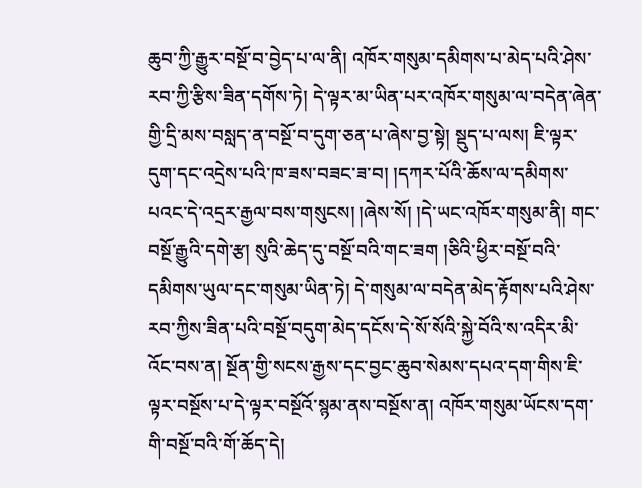ཆུབ་ཀྱི་རྒྱུར་བསྔོ་བ་བྱེད་པ་ལ་ནི། འཁོར་གསུམ་དམིགས་པ་མེད་པའི་ཤེས་རབ་ཀྱི་རྩིས་ཟིན་དགོས་ཏེ། དེ་ལྟར་མ་ཡིན་པར་འཁོར་གསུམ་ལ་བདེན་ཞེན་གྱི་དྲི་མས་བསླད་ན་བསྔོ་བ་དུག་ཅན་པ་ཞེས་བྱ་སྟེ། སྡུད་པ་ལས། ཇི་ལྟར་དུག་དང་འདྲེས་པའི་ཁ་ཟས་བཟང་ཟ་བ། །དཀར་པོའི་ཆོས་ལ་དམིགས་པའང་དེ་འདྲར་རྒྱལ་བས་གསུངས། །ཞེས་སོ། །དེ་ཡང་འཁོར་གསུམ་ནི། གང་བསྔོ་རྒྱུའི་དགེ་རྩ། སུའི་ཆེད་དུ་བསྔོ་བའི་གང་ཟག །ཅིའི་ཕྱིར་བསྔོ་བའི་དམིགས་ཡུལ་དང་གསུམ་ཡིན་ཏེ། དེ་གསུམ་ལ་བདེན་མེད་རྟོགས་པའི་ཤེས་རབ་ཀྱིས་ཟིན་པའི་བསྔོ་བདུག་མེད་དངོས་དེ་སོ་སོའི་སྐྱེ་བོའི་ས་འདིར་མི་འོང་བས་ན། སྔོན་གྱི་སངས་རྒྱས་དང་བྱང་ཆུབ་སེམས་དཔའ་དག་གིས་ཇི་ལྟར་བསྔོས་པ་དེ་ལྟར་བསྔོའོ་སྙམ་ནས་བསྔོས་ན། འཁོར་གསུམ་ཡོངས་དག་གི་བསྔོ་བའི་གོ་ཆོད་དེ།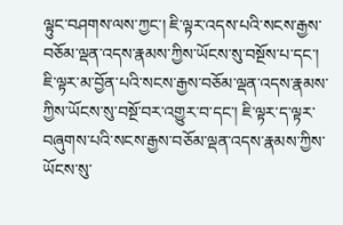ལྟུང་བཤགས་ལས་ཀྱང་། ཇི་ལྟར་འདས་པའི་སངས་རྒྱས་བཅོམ་ལྡན་འདས་རྣམས་ཀྱིས་ཡོངས་སུ་བསྔོས་པ་དང་། ཇི་ལྟར་མ་བྱོན་པའི་སངས་རྒྱས་བཅོམ་ལྡན་འདས་རྣམས་ཀྱིས་ཡོངས་སུ་བསྔོ་བར་འགྱུར་བ་དང་། ཇི་ལྟར་ད་ལྟར་བཞུགས་པའི་སངས་རྒྱས་བཅོམ་ལྡན་འདས་རྣམས་ཀྱིས་ཡོངས་སུ་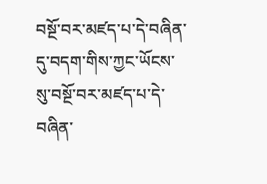བསྔོ་བར་མཛད་པ་དེ་བཞིན་དུ་བདག་གིས་ཀྱང་ཡོངས་སུ་བསྔོ་བར་མཛད་པ་དེ་བཞིན་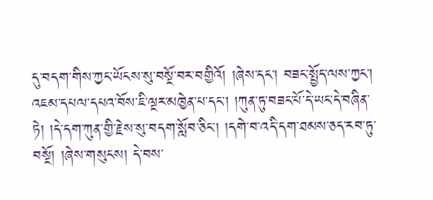དུ་བདག་གིས་ཀྱང་ཡོངས་སུ་བསྔོ་བར་བགྱིའོ། །ཞེས་དང་། བཟང་སྤྱོད་ལས་ཀྱང་། འཇམ་དཔལ་དཔའ་བོས་ཇི་ལྔར་མཁྱེན་པ་དང་། །ཀུན་ཏུ་བཟང་པོ་དེ་ཡང་དེ་བཞིན་ཏེ། །དེ་དག་ཀུན་གྱི་རྗེས་སུ་བདག་སློབ་ཅིང་། །དགེ་བ་འདི་དག་ཐམས་ཅད་རབ་ཏུ་བསྔོ། །ཞེས་གསུངས། དེ་བས་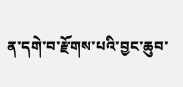ན་དགེ་བ་རྫོགས་པའི་བྱང་ཆུབ་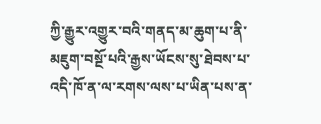ཀྱི་རྒྱུར་འགྱུར་བའི་གནད་མ་ཆུག་པ་ནི་མཇུག་བསྔོ་པའི་རྒྱས་ཡོངས་སུ་ཐེབས་པ་འདི་ཁོ་ན་ལ་རགས་ལས་པ་ཡིན་པས་ན་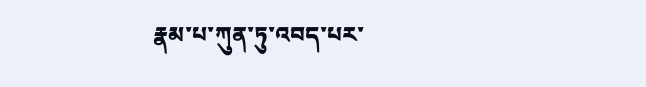རྣམ་པ་ཀུན་ཏུ་འབད་པར་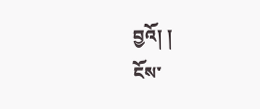བྱའོ། །
ངོས་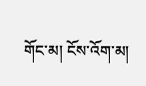གོང་མ། ངོས་འོག་མ།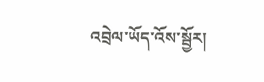འབྲེལ་ཡོད་འོས་སྦྱོར།